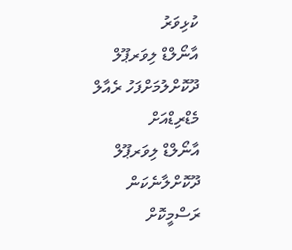ކުޅިވަރު
އާނޯލްޑް ލިވަރޕޫލް ދޫކޮށްލުމަށްފަހު ރެއާލް މެޑްރިޑްއަށް
އާނޯލްޑް ލިވަރޕޫލް ދޫކޮށްލާނެކަން ރަސްމީކޮށް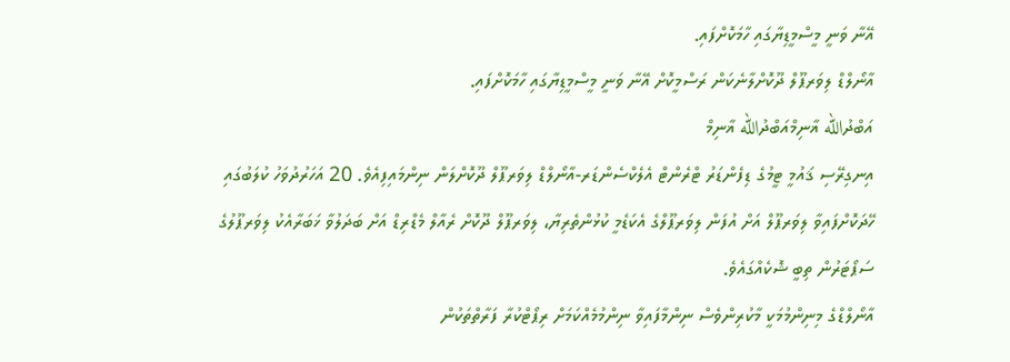އޭނާ ވަނީ މީސްމީޑިޔާގައި ހާމަކޮށްފައި.
އާނޯލްޑް ލިވަރޕޫލް ދޫކޮށްލާނެކަން ރަސްމީކޮށް އޭނާ ވަނީ މީސްމީޑިޔާގައި ހާމަކޮށްފައި.
އަބްދުالله ޣާނިމްއަބްދުالله ޣާނިމް
އިނގިރޭސި ޤައުމީ ޓީމުގެ ޑިފެންޑަރު ޓްރެންޓް އެލެކްސެންޑަރ-އާނޯލްޑް ލިވަރޕޫލް ދޫކޮށްލަން ނިންމައިފިއެވެ. 20 އަހަރުދުވަހު ކުލަބުގައި ހޭދަކޮށްފައިވާ ލިވަރޕޫލް އަށް އުފަން ލިވަރޕޫލްގެ އެކަޑެމީ ކުޅުންތެރިޔާ، ލިވަރޕޫލް ދޫކޮށް ރެއާލް މެޑްރިޑް އަށް ބަދަލުވާ ޚަބަރާއެކު ލިވަރޕޫލުގެ ސަޕޯޓަރުން ތިބީ ޝޮކެއްގައެވެ.
އާނޯލްޑްގެ މިނިންމުމަކީ މާކުރިންވެސް ނިންމާފައިވާ ނިންމުމެއްކަމަށް ރިޕޯޓްކުރާ ފަރާތްތަކުން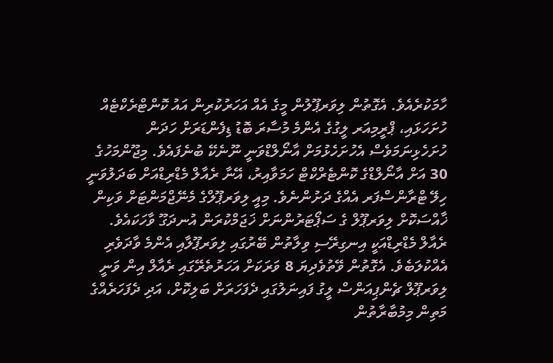ހާމަކުރެއެވެ. އެގޮތުން ލިވަރޕޫލުން މީގެ އެއް އަހަރުކުރިން އައު ކޮންޓްރެކްޓެއް ހުށަހަޅައި، ޕްރީމިއަރ ލީގުގެ އެންމެ މުސާރަ ބޮޑު ޑިފެންޑަރަށް ހަދަން ހުށަހެޅިނަމަވެސް އެހުށަހެޅުމަށް އާނޯލްޑްވަނީ ނޫނެކޭ ބުނެފައެވެ. މިޖޫންމަހުގެ 30 އަށް އާނޯލްޑްގެ ކޮންޓެރްކްޓް ހަމަވާއިރު، އޭނާ ރެއާލް މެޑްރިޑްއަށް ބަދަލުވަނީ ހިލޭ ޓްރާންސްފަރ އެއްގެ ދަށުންނެވެ. މިއީ ލިވަރޕޫލްގެ މެނޭޖްމަންޓަށް ވަކިން ޚާއްސަކޮށް ލިވަރޕޫލް ގެ ސަޕޯޓަރުންނަށް ޚަޖަމްކުރަން އުނދަގޫ ވާހަކައެވެ.
ރެއާލް މެޑްރިޑްއަކީ އިނގިރޭސި ވިލާތުން ބޭރުގައި ލިވަރޕޫލާއި އެންމެ ވާދަވެރި އެއްކުލަބެވެ. އެގޮތުން ވޭތުވެދިޔަ 8 ވަރަކަށް އަހަރުތެރޭގައި ރެއާލް އިން ވަނީ ލިވަރޕޫލް ޗެންޕިއަންސް ލީގު ފައިނަލުގައި ދެފަހަރަށް ބަލިކޮށް، އަދި ދެފަހަރެއްގެ މަތިން މިމުބާރާތުން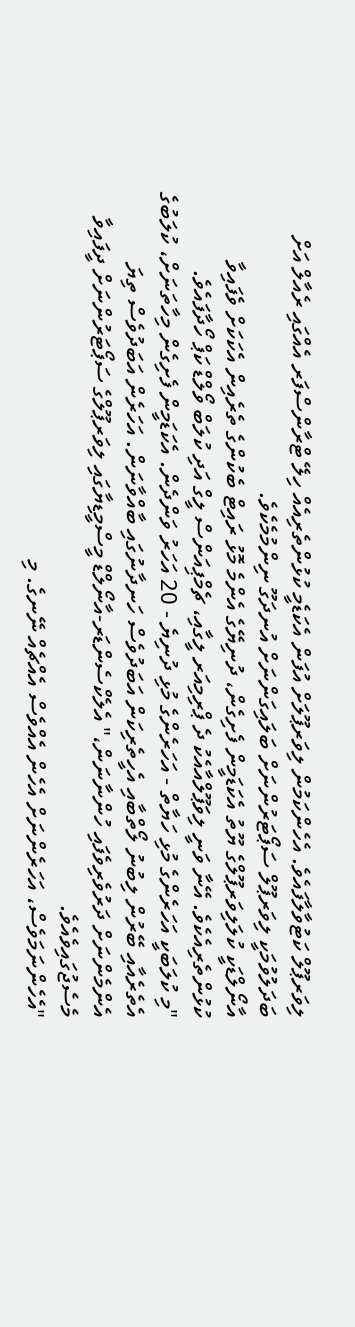ލިވަރޕޫލް ކަޓުވާލާފައެވެ. އެހެންކަމުން ލިވަރޕޫލަށް އުފަން އެކަޑެމީ ކުޅުންތެރިއެއް ހިލޭ ޓްރާންސްފަރ އެއްގައި ރެއާލް އަށް ބަދަލުވުމަކީ ލިވަރޕޫލް ސަޕޯޓަރުންނަށް ބަލައިގަންނަށް އުނދަގޫ ނިންމުމެކެވެ.
އާނޯލްޑަކީ ކުލަލިވަރޕޫލްގެ ޔޫތު އެކަޑަމީން ފެށިގެން، ދުނިޔޭގެ އެންމެ މޮޅު ރައިޓް ބެކުންގެ ތެރެއިން އެކަކަށް ވެފައިވާ ކުޅުންތެރިއެކެވެ. އޭނާ ވަނީ ލިވަޕޫލްއާއެކު ދެ ޕްރިމިއަރ ލީގާއި، ޗެމްޕިއަންސް ލީގް އަދި ކުލަބް ވޯލްޑް ކަޕް ހޯދާފައެވެ.
"މި ކުލަބަކީ އަހަރެންގެ މުޅި ހަޔާތް - އަހަރެންގެ މުޅި ދުނިޔެ - 20 އަހަރު ވަންދެން. އެކަޑަމީން ފެށިގެން މިހާތަނަށް، ކުލަބުގެ އެތެރެއާއި ބޭރުން ލިބުނު ލޯތްބާއި އެހީތެރިކަން އަބަދުވެސް ހަނދާނުގައި ބާއްވާނަން. އަހަރެން އަބަދުވެސް ތިޔަ އެންމެންނަށް ދަރުވެރިވެފައި ހުންނާނަން،" އެލެކްސެންޑަރ-އާނޯލްޑް މީސްމީޑިޔާގައި ލިވަރޕޫލްގެ ސަޕޯޓަރުންނަށް ދީފައިވާ މެސެޖުގައިވެއެވެ.
"އެހެންނަމަވެސް، އަހަރެންނަށް އެހެން އެއްވެސް އެއްޗެއް ނޭނގެ. މި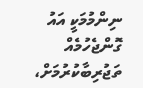ނިންމުމަކީ އައު ގޮންޖެހުމެއް ތަޖުރިބާކުރުމަށް،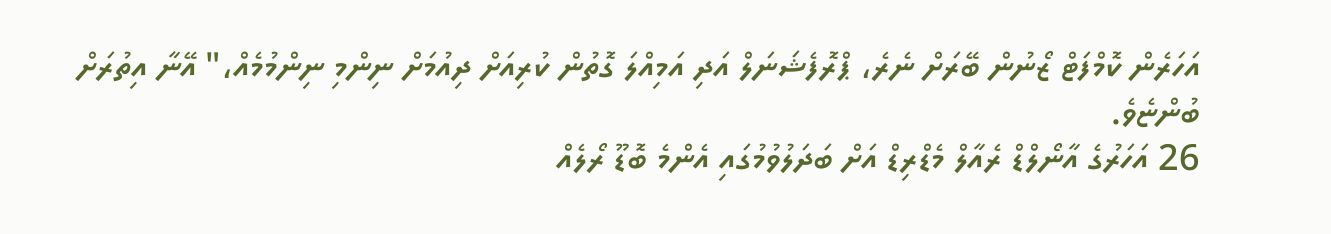އަހަރެން ކޮމްފަޓް ޒޯނުން ބޭރަށް ނެރެ، ޕްރޮފެޝަނަލް އަދި އަމިއްލަ ގޮތުން ކުރިއަށް ދިއުމަށް ނިންމި ނިންމުމެއް،" އޭނާ އިތުރަށް ބުންޏެވެ.
26 އަހަރުގެ އާނޯލްޑް ރެއާލް މެޑްރިޑް އަށް ބަދަލުވުމުގައި އެންމެ ބޮޑޫ ރޯލެއް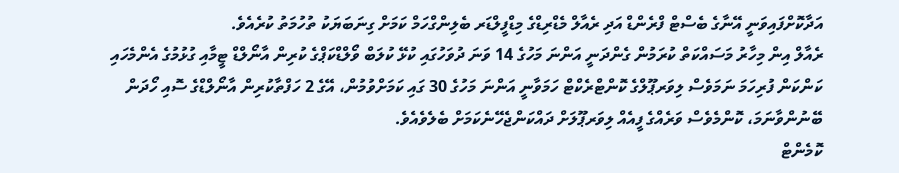އަދާކޮށްފައިވަނީ އޭނާގެ ބެސްޓް ފްރެންޑް އަދި ރެއާލް މެޑްރިޑްގެ މިޑްފީލްޑަރ ބެލިންގްހަމް ކަމަށް ގިނަބަޔަކު ތުހުމަތު ކުރެއެވެ.
ރެއާލް އިން މިހާރު މަސައްކަތް ކުރަމުން ގެންދަނީ އަންނަ މަހުގެ 14 ވަނަ ދުވަހުގައި ކުޅޭ ކުލަބް ވޯލްޑްކަޕްގެ ކުރިން އާނޯލްޑް ޓީމާއި ގުޅުމުގެ އެންމެހައި ކަންކަން ފުރިހަމަ ނަމަވެސް ލިވަރޕޫލްގެ ކޮންޓްރެކްޓް ހަމަވާނީ އަންނަ މަހުގެ 30 ގައި ކަމަށްވުމުން، އޭގެ 2 ހަފްތާކުރިން އާނޯލްޑްގެ ސޮއި ހޯދަން ބޭނުންވާނަމަ، ކޮންމެވެސް ވަރެއްގެ ފީއެއް ލިވަރޕޫލަށް ދައްކަންޖެހޭނެކަމަށް ބެލެވެއެވެ.
ކޮމެންޓް